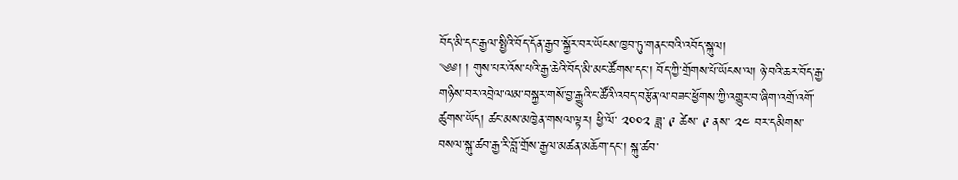བོད་མི་དང་རྒྱལ་སྤྱིའི་བོད་དོན་རྒྱབ་སྐྱོར་བར་ཡོངས་ཁྱབ་ཏུ་གནང་བའི་འབོད་སྐུལ།
༄༅། ། གུས་པར་འོས་པའི་རྒྱ་ཆེའི་བོད་མི་མང་ཚོགས་དང་། བོད་ཀྱི་གྲོགས་པོ་ཡོངས་ལ། ཉེ་བའི་ཆར་བོད་རྒྱ་གཉིས་བར་འབྲེལ་ལམ་བསྐྱར་གསོ་བྱ་རྒྱུའི་ང་ཚོའི་འབད་བརྩོན་ལ་བཟང་ཕྱོགས་ཀྱི་འགྱུར་བ་ཞིག་འགྲོ་འགོ་ཚུགས་ཡོད། ཚང་མས་མཁྱེན་གསལ་ལྟར། ཕྱི་ལོ་ ༢༠༠༢ ཟླ་ ༩ ཚེས་ ༩ ནས་ ༢༤ བར་དམིགས་བསལ་སྐུ་ཚབ་རྒྱ་རི་བློ་གྲོས་རྒྱལ་མཚན་མཆོག་དང་། སྐུ་ཚབ་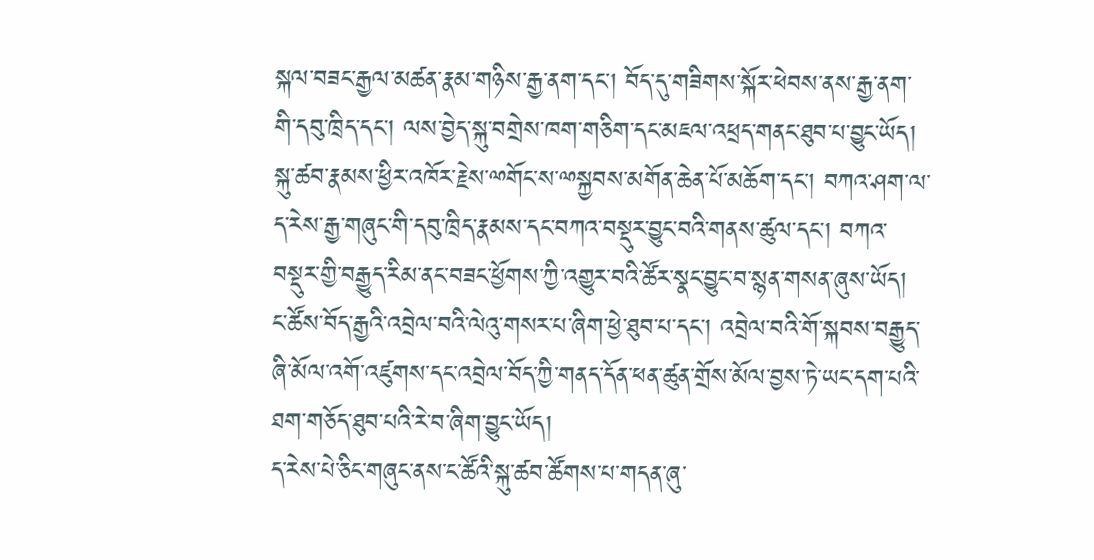སྐལ་བཟང་རྒྱལ་མཚན་རྣམ་གཉིས་རྒྱ་ནག་དང་། བོད་དུ་གཟིགས་སྐོར་ཕེབས་ནས་རྒྱ་ནག་གི་དབུ་ཁྲིད་དང་། ལས་བྱེད་སྐུ་བགྲེས་ཁག་གཅིག་དང་མཇལ་འཕྲད་གནང་ཐུབ་པ་བྱུང་ཡོད། སྐུ་ཚབ་རྣམས་ཕྱིར་འཁོར་རྗེས་ྋགོང་ས་ྋསྐྱབས་མགོན་ཆེན་པོ་མཆོག་དང་། བཀའ་ཤག་ལ་ད་རེས་རྒྱ་གཞུང་གི་དབུ་ཁྲིད་རྣམས་དང་བཀའ་བསྡུར་བྱུང་བའི་གནས་ཚུལ་དང་། བཀའ་བསྡུར་གྱི་བརྒྱུད་རིམ་ནང་བཟང་ཕྱོགས་ཀྱི་འགྱུར་བའི་ཚོར་སྣང་བྱུང་བ་སྙན་གསན་ཞུས་ཡོད། ང་ཚོས་བོད་རྒྱའི་འབྲེལ་བའི་ལེའུ་གསར་པ་ཞིག་ཕྱེ་ཐུབ་པ་དང་། འབྲེལ་བའི་གོ་སྐབས་བརྒྱུད་ཞི་མོལ་འགོ་འཛུགས་དང་འབྲེལ་བོད་ཀྱི་གནད་དོན་ཕན་ཚུན་གྲོས་མོལ་བྱས་ཏེ་ཡང་དག་པའི་ཐག་གཅོད་ཐུབ་པའི་རེ་བ་ཞིག་བྱུང་ཡོད།
ད་རེས་པེ་ཅིང་གཞུང་ནས་ང་ཚོའི་སྐུ་ཚབ་ཚོགས་པ་གདན་ཞུ་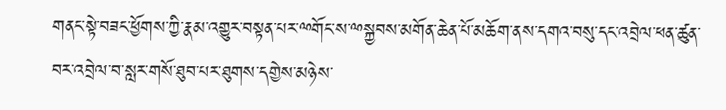གནང་སྟེ་བཟང་ཕྱོགས་ཀྱི་རྣམ་འགྱུར་བསྟན་པར་ྋགོང་ས་ྋསྐྱབས་མགོན་ཆེན་པོ་མཆོག་ནས་དགའ་བསུ་དང་འབྲེལ་ཕན་ཚུན་བར་འབྲེལ་བ་སླར་གསོ་ཐུབ་པར་ཐུགས་དགྱེས་མཉེས་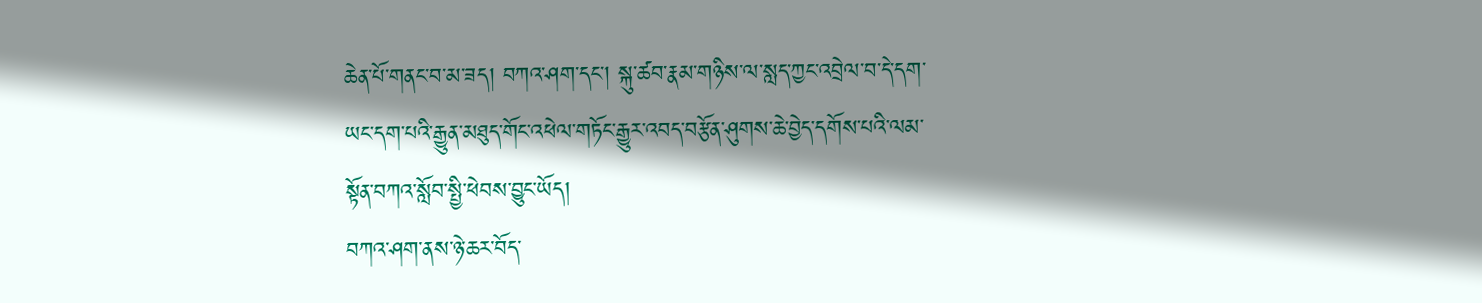ཆེན་པོ་གནང་བ་མ་ཟད། བཀའ་ཤག་དང་། སྐུ་ཚབ་རྣམ་གཉིས་ལ་སླད་ཀྱང་འབྲེལ་བ་དེ་དག་ཡང་དག་པའི་རྒྱུན་མཐུད་གོང་འཕེལ་གཏོང་རྒྱུར་འབད་བརྩོན་ཤུགས་ཆེ་བྱེད་དགོས་པའི་ལམ་སྟོན་བཀའ་སློབ་སྤྱི་ཕེབས་བྱུང་ཡོད།
བཀའ་ཤག་ནས་ཉེ་ཆར་བོད་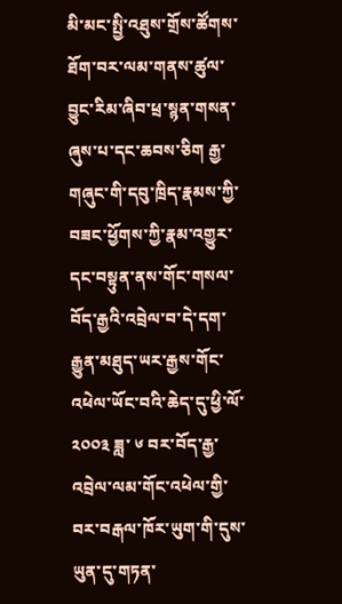མི་མང་སྤྱི་འཐུས་གྲོས་ཚོགས་ཐོག་བར་ལམ་གནས་ཚུལ་བྱུང་རིམ་ཞིབ་ཕྲ་སྙན་གསན་ཞུས་པ་དང་ཆབས་ཅིག རྒྱ་གཞུང་གི་དབུ་ཁྲིད་རྣམས་ཀྱི་བཟང་ཕྱོགས་ཀྱི་རྣམ་འགྱུར་དང་བསྟུན་ནས་གོང་གསལ་བོད་རྒྱའི་འབྲེལ་བ་དེ་དག་རྒྱུན་མཐུད་ཡར་རྒྱས་གོང་འཕེལ་ཡོང་བའི་ཆེད་དུ་ཕྱི་ལོ་ ༢༠༠༣ ཟླ་ ༦ བར་བོད་རྒྱ་འབྲེལ་ལམ་གོང་འཕེལ་གྱི་བར་བརྒལ་ཁོར་ཡུག་གི་དུས་ཡུན་དུ་གཏན་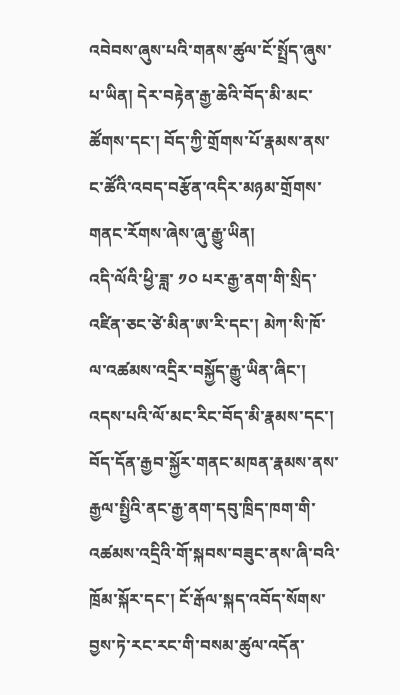འབེབས་ཞུས་པའི་གནས་ཚུལ་ངོ་སྤྲོད་ཞུས་པ་ཡིན། དེར་བརྟེན་རྒྱ་ཆེའི་བོད་མི་མང་ཚོགས་དང་། བོད་ཀྱི་གྲོགས་པོ་རྣམས་ནས་ང་ཚོའི་འབད་བརྩོན་འདིར་མཉམ་གྲོགས་གནང་རོགས་ཞེས་ཞུ་རྒྱུ་ཡིན།
འདི་ལོའི་ཕྱི་ཟླ་ ༡༠ པར་རྒྱ་ནག་གི་སྲིད་འཛིན་ཅང་ཙེ་མིན་ཨ་རི་དང་། མེཀ་སི་ཁོ་ལ་འཚམས་འདྲིར་བསྐྱོད་རྒྱུ་ཡིན་ཞིང་། འདས་པའི་ལོ་མང་རིང་བོད་མི་རྣམས་དང་། བོད་དོན་རྒྱབ་སྐྱོར་གནང་མཁན་རྣམས་ནས་རྒྱལ་སྤྱིའི་ནང་རྒྱ་ནག་དབུ་ཁྲིད་ཁག་གི་འཚམས་འདྲིའི་གོ་སྐབས་བཟུང་ནས་ཞི་བའི་ཁྲོམ་སྐོར་དང་། ངོ་རྒོལ་སྐད་འབོད་སོགས་བྱས་ཏེ་རང་རང་གི་བསམ་ཚུལ་འདོན་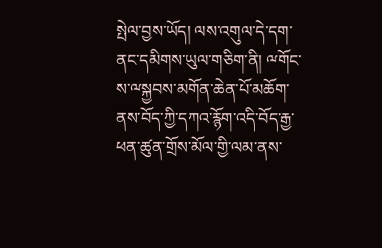སྤེལ་བྱས་ཡོད། ལས་འགུལ་དེ་དག་ནང་དམིགས་ཡུལ་གཅིག་ནི། ྋགོང་ས་ྋསྐྱབས་མགོན་ཆེན་པོ་མཆོག་ནས་བོད་ཀྱི་དཀའ་རྙོག་འདི་བོད་རྒྱ་ཕན་ཚུན་གྲོས་མོལ་གྱི་ལམ་ནས་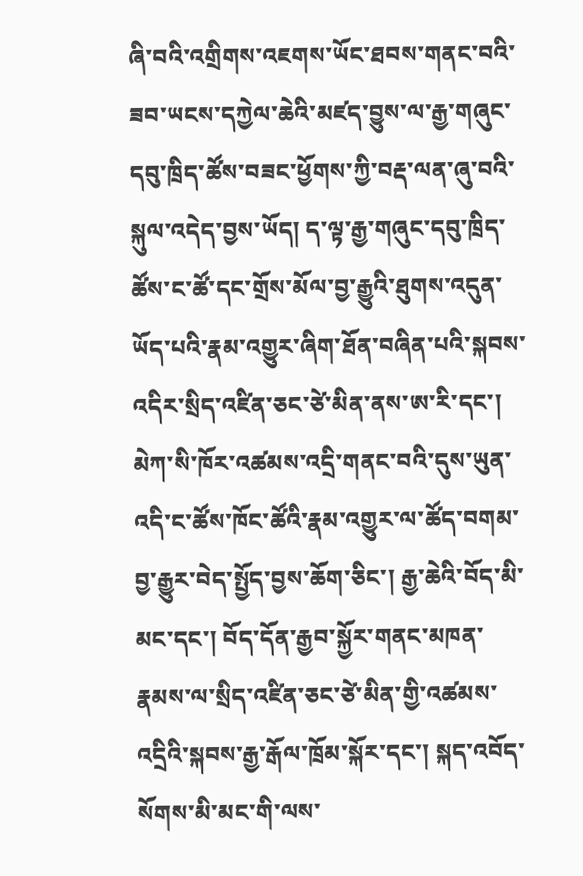ཞི་བའི་འགྲིགས་འཇགས་ཡོང་ཐབས་གནང་བའི་ཟབ་ཡངས་དཀྱེལ་ཆེའི་མཛད་བྱུས་ལ་རྒྱ་གཞུང་དབུ་ཁྲིད་ཚོས་བཟང་ཕྱོགས་ཀྱི་བརྡ་ལན་ཞུ་བའི་སྐུལ་འདེད་བྱས་ཡོད། ད་ལྟ་རྒྱ་གཞུང་དབུ་ཁྲིད་ཚོས་ང་ཚོ་དང་གྲོས་མོལ་བྱ་རྒྱུའི་ཐུགས་འདུན་ཡོད་པའི་རྣམ་འགྱུར་ཞིག་ཐོན་བཞིན་པའི་སྐབས་འདིར་སྲིད་འཛིན་ཅང་ཙེ་མིན་ནས་ཨ་རི་དང་། མེཀ་སི་ཁོར་འཚམས་འདྲི་གནང་བའི་དུས་ཡུན་འདི་ང་ཚོས་ཁོང་ཚོའི་རྣམ་འགྱུར་ལ་ཚོད་བགམ་བྱ་རྒྱུར་བེད་སྤྱོད་བྱས་ཆོག་ཅིང་། རྒྱ་ཆེའི་བོད་མི་མང་དང་། བོད་དོན་རྒྱབ་སྐྱོར་གནང་མཁན་རྣམས་ལ་སྲིད་འཛིན་ཅང་ཙེ་མིན་གྱི་འཚམས་འདྲིའི་སྐབས་རྒྱ་རྒོལ་ཁྲོམ་སྐོར་དང་། སྐད་འབོད་སོགས་མི་མང་གི་ལས་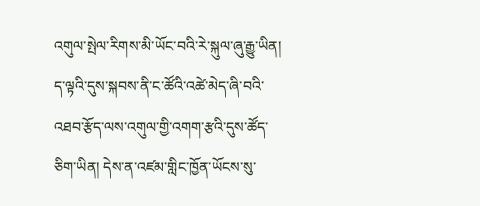འགུལ་སྤེལ་རིགས་མི་ཡོང་བའི་རེ་སྐུལ་ཞུ་རྒྱུ་ཡིན།
ད་ལྟའི་དུས་སྐབས་ནི་ང་ཚོའི་འཚེ་མེད་ཞི་བའི་འཐབ་རྩོད་ལས་འགུལ་གྱི་འགག་རྩའི་དུས་ཚོད་ཅིག་ཡིན། དེས་ན་འཛམ་གླིང་ཁྱོན་ཡོངས་སུ་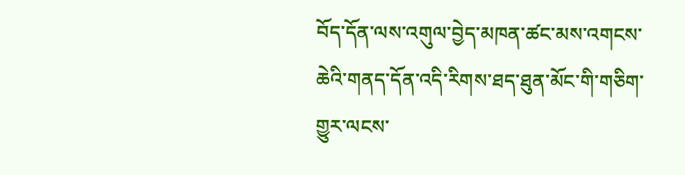བོད་དོན་ལས་འགུལ་བྱེད་མཁན་ཚང་མས་འགངས་ཆེའི་གནད་དོན་འདི་རིགས་ཐད་ཐུན་མོང་གི་གཅིག་གྱུར་ལངས་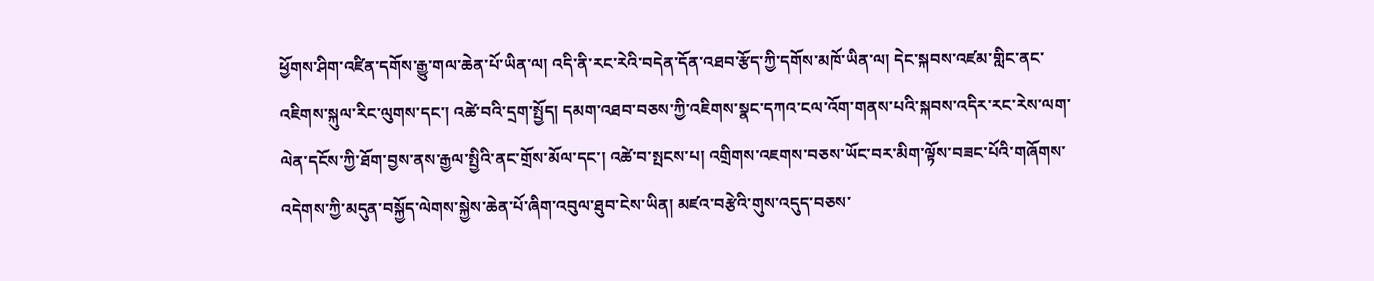ཕྱོགས་ཤིག་འཛིན་དགོས་རྒྱུ་གལ་ཆེན་པོ་ཡིན་ལ། འདི་ནི་རང་རེའི་བདེན་དོན་འཐབ་རྩོད་ཀྱི་དགོས་མཁོ་ཡིན་ལ། དེང་སྐབས་འཛམ་གླིང་ནང་འཇིགས་སྐུལ་རིང་ལུགས་དང་། འཚེ་བའི་དྲག་སྤྱོད། དམག་འཐབ་བཅས་ཀྱི་འཇིགས་སྣང་དཀའ་ངལ་འོག་གནས་པའི་སྐབས་འདིར་རང་རེས་ལག་ལེན་དངོས་ཀྱི་ཐོག་བྱས་ནས་རྒྱལ་སྤྱིའི་ནང་གྲོས་མོལ་དང་། འཚེ་བ་སྤངས་པ། འགྲིགས་འཇགས་བཅས་ཡོང་བར་མིག་ལྟོས་བཟང་པོའི་གཞོགས་འདེགས་ཀྱི་མདུན་བསྐྱོད་ལེགས་སྐྱེས་ཆེན་པོ་ཞིག་འབུལ་ཐུབ་ངེས་ཡིན། མཛའ་བརྩེའི་གུས་འདུད་བཅས་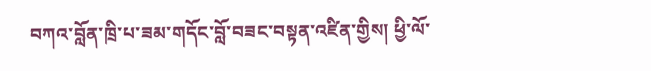བཀའ་བློན་ཁྲི་པ་ཟམ་གདོང་བློ་བཟང་བསྟན་འཛིན་གྱིས། ཕྱི་ལོ་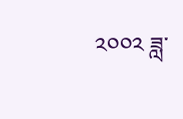༢༠༠༢ ཟླ་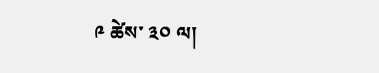༩ ཚེས་ ༣༠ ལ།